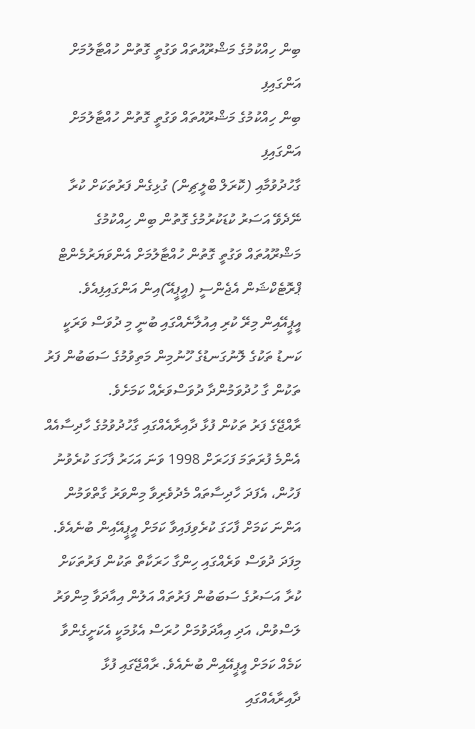ބިން ހިއްކުމުގެ މަޝްރޫއުތައް ވަގުތީ ގޮތުން ހުއްޓާލުމަށް އަންގައިފި
ބިން ހިއްކުމުގެ މަޝްރޫއުތައް ވަގުތީ ގޮތުން ހުއްޓާލުމަށް އަންގައިފި
ގާހުދުވުމާއި (ކޮރަލް ބްލީޗިން) ގުޅިގެން ފަރުތަކަށް ކުރާ ނޭދެވޭ އަސަރު ކުޑަކުރުމުގެ ގޮތުން ބިން ހިއްކުމުގެ މަޝްރޫއުތައް ވަގުތީ ގޮތުން ހުއްޓާލުމަށް އެންވަޔަރުމެންޓް ޕްރޮޓެކްޝަން އެޖެންސީ (އީޕީއޭ)އިން އަންގައިފިއެވެ.
އީޕީއޭއިން މިރޭ ކުރި އިއުލާނެއްގައި ބުނީ މި ދުވަސް ވަރަކީ ކަނޑު ތަކުގެ ލޮނުގަނޑުގެ ހޫނުމިން މަތިވުމުގެ ސަބަބުން ފަރު ތަކުން ގާ ހުދުވަމުންދާ ދުވަސްވަރެއް ކަމަށެވެ.
ރާއްޖޭގެ ފަރު ތަކުން ފުޅާ ދާއިރާއެއްގައި ގާހުދުވުމުގެ ހާދިސާއެއް އެންމެ ފުރަތަމަ ފަހަރަށް 1998 ވަނަ އަހަރު ފާހަގަ ކުރެވުނު ފަހުން، އެފަދަ ހާދިސާތައް މެދުވެރިވާ މިންވަރު ގާތްވަމުން އަންނަ ކަމަށް ފާހަގަ ކުރެވިފައިވާ ކަމަށް އީޕީއޭއިން ބުނެއެވެ.
މިފަދަ ދުވަސް ވަރެއްގައި ހިންގާ ހަރަކާތް ތަކުން ފަރުތަކަށް ކުރާ އަސަރުގެ ސަބަބުން ފަރުތައް އަލުން އިއާދަވާ މިންވަރު ލަސްވުން، އަދި އިއާދަވުމަށް ހުރަސް އެޅުމަކީ އެކަށީގެންވާ ކަމެއް ކަމަށް އީޕީއޭއިން ބުނެއެވެ. ރާއްޖޭގައި ފުޅާ ދާއިރާއެއްގައި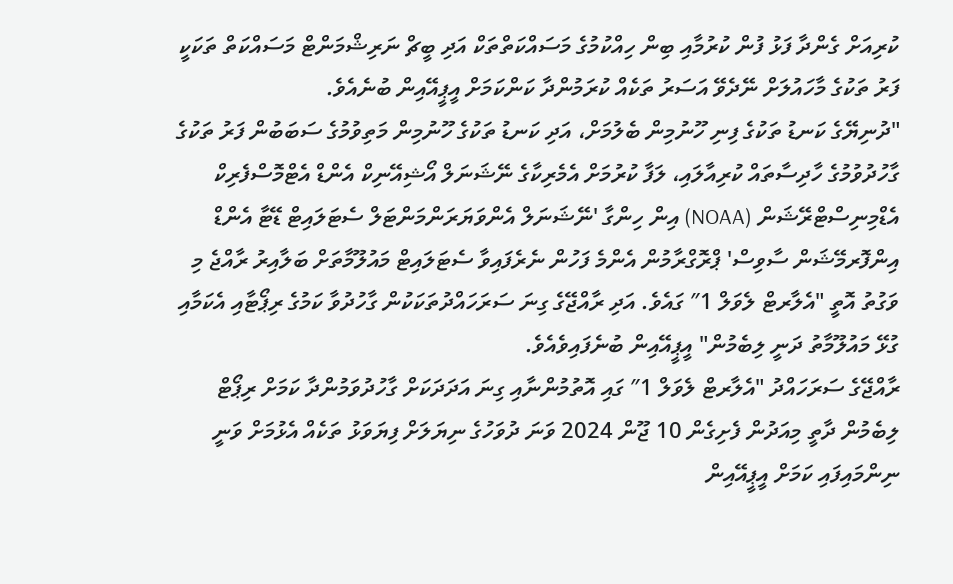ކުރިއަށް ގެންދާ ފަޅު ފުން ކުރުމާއި ބިން ހިއްކުމުގެ މަސައްކަތްތަކް އަދި ބީޗް ނަރިޝްމަންޓް މަސައްކަތް ތަކަކީ ފަރު ތަކުގެ މާހައުލަށް ނޭދެވޭ އަސަރު ތަކެއް ކުރަމުންދާ ކަންކަމަށް އީޕީއޭއިން ބުނެއެވެ.
"ދުނިޔޭގެ ކަނޑު ތަކުގެ ފިނި ހޫނުމިން ބެލުމަށް، އަދި ކަނޑު ތަކުގެ ހޫނުމިން މަތިވުމުގެ ސަބަބުން ފަރު ތަކުގެ ގާހުދުވުމުގެ ހާދިސާތައް ކުރިއާލައި، ލަފާ ކުރުމަށް އެމެރިކާގެ ނޭޝަނަލް އޯޝިއޭނިކް އެންޑް އެޓްމޮސްފެރިކް އެޑްމިނިސްޓްރޭޝަން (NOAA) އިން ހިންގާ 'ނޭޝަނަލް އެންވަޔަރަންމަންޓަލް ސެޓަލައިޓް ޑޭޓާ އެންޑް އިންފޮރމޭޝަން ސާވިސް' ޕްރޮގްރާމުން އެންމެ ފަހުން ނެރެފައިވާ ސެޓަލައިޓް މައުލޫމާތަށް ބަލާއިރު ރާއްޖެ މި ވަގުތު އޮތީ "އެލާރޓް ލެވަލް 1″ ގައެވެ. އަދި ރާއްޖޭގެ ގިނަ ސަރަހައްދުތަކަކުން ގާހުދުވާ ކަމުގެ ރިޕޯޓާއި އެކަމާއި ގުޅޭ މައުލޫމާތު ދަނީ ލިބެމުން" އީޕީއޭއިން ބުނެފައިވެއެވެ.
ރާއްޖޭގެ ސަރަހައްދު "އެލާރޓް ލެވަލް 1″ ގައި އޮތުމުންނާއި ގިނަ އަދަދަކަށް ގާހުދުވަމުންދާ ކަމަށް ރިޕޯޓް ލިބެމުން ދާތީ މިއަދުން ފެށިގެން 10 ޖޫން 2024 ވަނަ ދުވަހުގެ ނިޔަލަށް ފިޔަވަޅު ތަކެއް އެޅުމަށް ވަނީ ނިންމައިފައި ކަމަށް އީޕީއޭއިން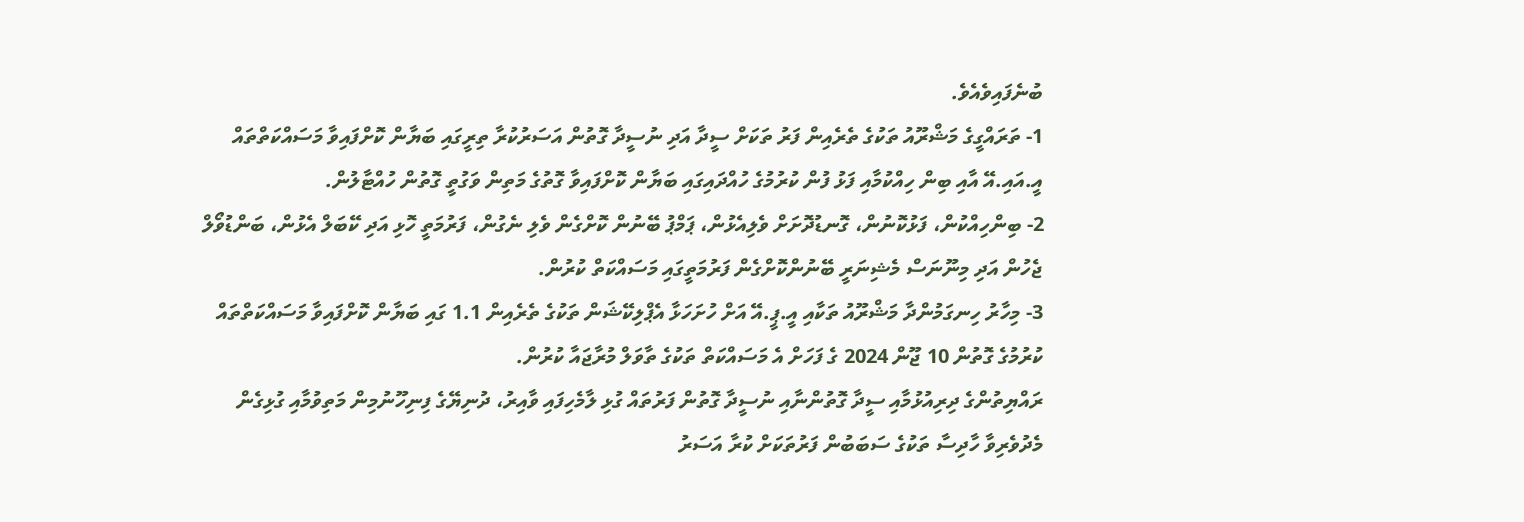ބުނެފައިވެއެވެ.
1- ތަރައްގީގެ މަޝްރޫއު ތަކުގެ ތެރެއިން ފަރު ތަކަށް ސީދާ އަދި ނުސީދާ ގޮތުން އަސަރުކުރާ ތިރީގައި ބަޔާން ކޮށްފައިވާ މަސައްކަތްތައް އީ.އައި.އޭ އާއި ބިން ހިއްކުމާއި ފަޅު ފުން ކުރުމުގެ ހުއްދައިގައި ބަޔާން ކޮށްފައިވާ ގޮތުގެ މަތިން ވަގުތީ ގޮތުން ހުއްޓާލުން.
2- ބިންހިއްކުން، ފަޅުކޮނުން، ގޮނޑުދޮށަށް ވެލިއެޅުން، ޕަމްޕު ބޭނުން ކޮށްގެން ވެލި ނެގުން، ފަރުމަތީ ހޮޅި އަދި ކޭބަލް އެޅުން، ބަންޑުވޯލް ޖެހުން އަދި މިނޫނަސް މެޝިނަރީ ބޭނުންކޮށްގެން ފަރުމަތީގައި މަސައްކަތް ކުރުން.
3- މިހާރު ހިނގަމުންދާ މަޝްރޫއު ތަކާއި އީ.ޕީ.އޭ އަށް ހުށަހަޅާ އެޕްލިކޭޝަން ތަކުގެ ތެރެއިން 1.1 ގައި ބަޔާން ކޮށްފައިވާ މަސައްކަތްތައް ކުރުމުގެ ގޮތުން 10 ޖޫން 2024 ގެ ފަހަށް އެ މަސައްކަތް ތަކުގެ ތާވަލް މުރާޖައާ ކުރުން.
ރައްޔިތުންގެ ދިރިއުޅުމާއި ސީދާ ގޮތުންނާއި ނުސީދާ ގޮތުން ފަރުތައް ގުޅި ލާމެހިފައި ވާއިރު، ދުނިޔޭގެ ފިނިހޫނުމިން މަތިވުމާއި ގުޅިގެން މެދުވެރިވާ ހާދިސާ ތަކުގެ ސަބަބުން ފަރުތަކަށް ކުރާ އަސަރު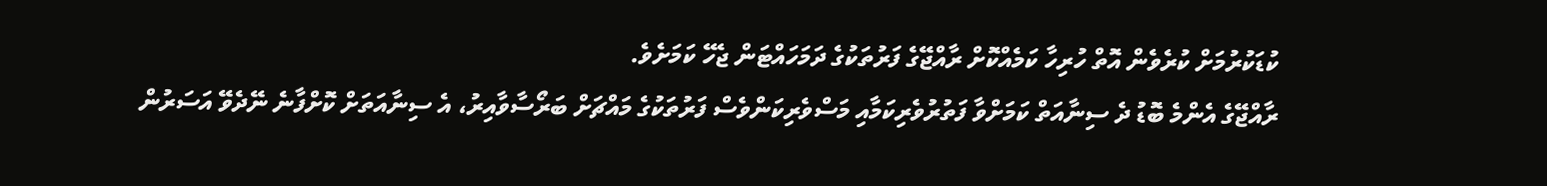ކުޑަކުރުމަށް ކުރެވެން އޮތް ހުރިހާ ކަމެއްކޮށް ރާއްޖޭގެ ފަރުތަކުގެ ދަމަހައްޓަން ޖެހޭ ކަމަށެވެ.
ރާއްޖޭގެ އެންމެ ބޮޑު ދެ ސިނާއަތް ކަމަށްވާ ފަތުރުވެރިކަމާއި މަސްވެރިކަންވެސް ފަރުތަކުގެ މައްޗަށް ބަރޯސާވާއިރު، އެ ސިނާއަތަށް ކޮށްފާނެ ނޭދެވޭ އަސަރުން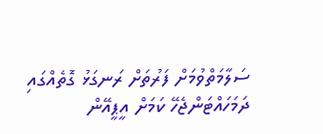ސަލާމަތްވުމަށް ފަރުތަށް ރަނގަޅު ގޮތެއްގައި ދަމަހައްޓަންޖެހޭ ކަމަށް އީޕީއޭން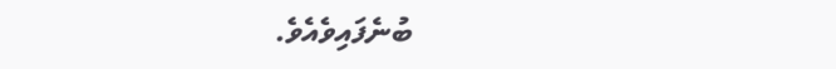ބުނެފައިވެއެވެ.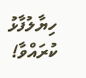ހިޔާލުފާޅު ކުރައްވާ!